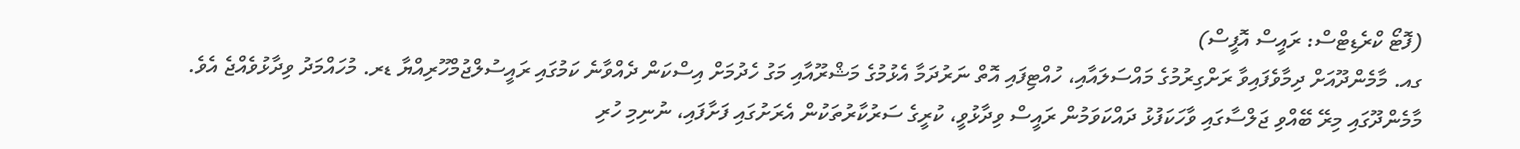(ފޮޓޯ ކްރެޑިޓްސް: ރައީސް އޮފީސް)
ގއ. މާމެންދޫއަށް ދިމާވެފައިވާ ރަށްގިރުމުގެ މައްސަލައާއި، ހުއްޓިފައި އޮތް ނަރުދަމާ އެޅުމުގެ މަޝްރޫއާއި މަގު ހެދުމަށް އިސްކަން ދެއްވާނެ ކަމުގައި ރައީސުލްޖުމްހޫރިއްޔާ ޑރ. މުހައްމަދު ވިދާޅުވެއްޖެ އެވެ.
މާމެންދޫގައި މިރޭ ބޭއްވި ޖަލްސާގައި ވާހަކަފުޅު ދައްކަވަމުން ރައީސް ވިދާޅުވީ، ކުރީގެ ސަރުކާރުތަކުން އެރަށުގައި ފަށާފައި، ނުނިމި ހުރި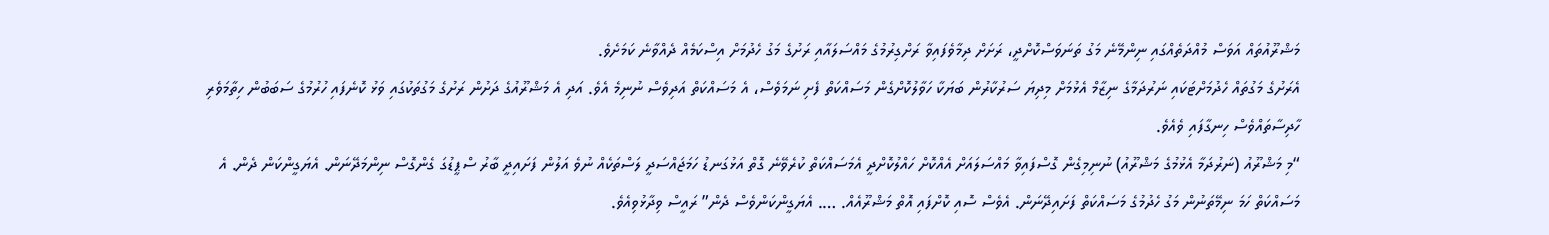މަޝްރޫއުތައް އަވަސް މުއްދަތެއްގައި ނިންމޭނެ މަގު ތަނަވަސްކޮށްދީ، ރަށަށް ދިމާވެފައިވާ ރަށްގިރުމުގެ މައްސަލައާއި ރަށުގެ މަގު ހެދުމަށް އިސްކަމެއް ދެއްވާނެ ކަމަށެވެ.
އެރަށުގެ މަގުތައް ހެދުމަށްޓަކައި ނަރުދަމާގެ ނިޒާމް އެޅުމަށް މިދިޔަ ސަރުކާރުން ބަޔަކާ ހަވާލުކޮށްގެން މަސައްކަތް ފެށި ނަމަވެސް، އެ މަސައްކަތް އަދިވެސް ނުނިމެ އެވެ. އަދި އެ މަޝްރޫއުގެ ދަށުން ރަށުގެ މަގުތަކުގައި ވަޅު ކޮނެފައި ހުރުމުގެ ސަބަބުން ހިތާމަވެރި ހާދިސާތައްވެސް ހިނގާފައި ވެއެވެ.
“މި މަޝްރޫއު (ނަރުދަމާ އެޅުމުގެ މަޝްރޫއު) ނުނިމިގެން ގޮސްފައިވާ މައްސަލައަށް އެއްކޮށް ހައްލުކޮށްދީ އެމަސައްކަތް ކުރެވޭނެ ގޮތް އަޅުގަނޑު ހަމަޖައްސަދީ ލަސްތަކެއް ނުވެ އަލުން ފަށައިދީ ބާރު ސްޕީޑުގަ ގެންގޮސް ނިންމަދޭނަން. އެޔަގީންކަން ދެން. އެ މަސައްކަތް ހަމަ ނިމޭތަނުން މަގު ހެދުމުގެ މަސައްކަތް ފަށައިދޭނަން. އެވެސް ސޮއި ކޮށްފައި އޮތް މަޝްރޫއެއް. …. އެޔަގީންކަންވެސް ދެން” ރައީސް ވިދާޅުވިއެވެ.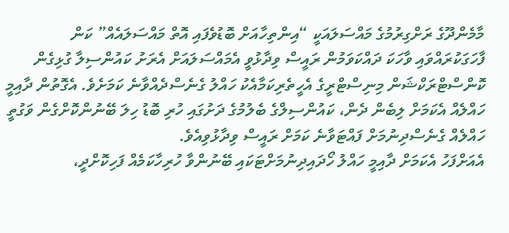މާމެންދޫގެ ރަށްގިރުމުގެ މައްސަލައަކީ “އިންތިހާއަށް ބޮޑުވެފައި އޮތް މައްސަލައެއް” ކަން ފާހަގަކުރައްވައި ވާހަކަ ދައްކަވަމުން ރައީސް ވިދާޅުވީ އެމައްސަލައަށް އެރަށު ކައުންސިލާ ގުޅިގެން ކޮންސްޓްރަކްޝަން މިނިސްޓްރީގެ އެހީތެރިކަމާއެކު ހައްލު ގެނެސްދެއްވާނެ ކަމަށެވެ. އެގޮތުން ދާއިމީ ހައްލެއް އެކަމަށް ލިބެން ދެން، ކައުންސިލްގެ ބެލުމުގެ ދަށުގައި ހުރި ބޮޑު ހިލަ ބޭނުންކޮށްގެން ވަގުތީ ހައްލެއް ގެނެސްދިނުމަށް ފައްޓަވާނެ ކަމަށް ރައީސް ވިދާޅުވިއެވެ.
އެއަށްފަހު އެކަމަށް ދާއިމީ ހައްލު ހޯދައިދިނުމަށްޓަކައި ބޭނުންވާ ހުރިހާކަމެއް ފަހިކޮށްދީ،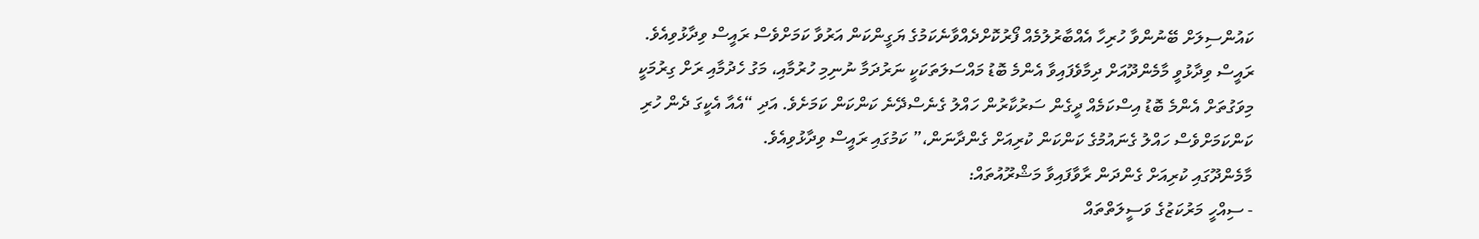ކައުންސިލަށް ބޭނުންވާ ހުރިހާ އެއްބާރުލުމެއް ފޯރުކޮށްދެއްވާނެކަމުގެ ޔަގީންކަން އަރުވާ ކަމަށްވެސް ރައީސް ވިދާޅުވިއެވެ. ރައީސް ވިދާޅުވީ މާމެންދޫއަށް ދިމާވެފައިވާ އެންމެ ބޮޑު މައްސަލަތަކަކީ ނަރުދަމާ ނުނިމި ހުރުމާއި، މަގު ހެދުމާއި ރަށް ގިރުމަކީ މިވަގުތަށް އެންމެ ބޮޑު އިސްކަމެއް ދީގެން ސަރުކާރުން ހައްލު ގެނެސްދޭނެ ކަންކަން ކަމަށެވެ. އަދި “އެއާ އެކީގަ ދެން ހުރި ކަންކަމަށްވެސް ހައްލު ގެނައުމުގެ ކަންކަން ކުރިއަށް ގެންދާނަން،” ކަމުގައި ރައީސް ވިދާޅުވިއެވެ.
މާމެންދޫގައި ކުރިއަށް ގެންދަން ރާވާފައިވާ މަޝްރޫއުތައް:
- ސިއްހީ މަރުކަޒުގެ ވަސީލަތްތައް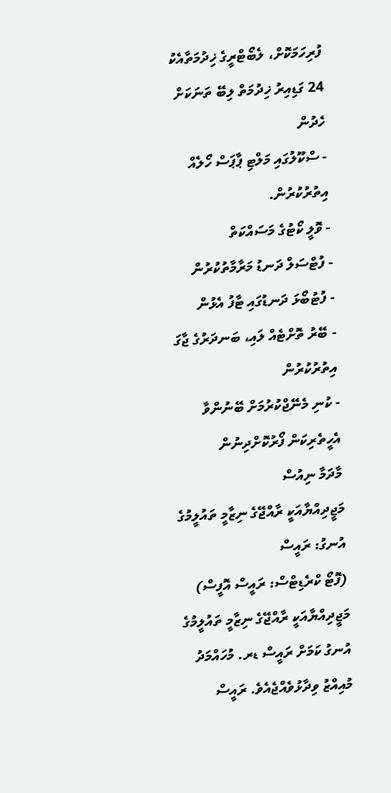ފުރިހަމަކޮށް، ލެބޯޓްރީގެ ޚިދުމަތާއެކު 24 ގަޑިއިރު ޚިދުމަތް ލިބޭ ތަނަކަށް ހެދުން
- ސްކޫލުގައި މަލްޓި ޕާޕަސް ހޯލެއް އިތުރުކުރުން.
- ވޮލީ ކޯޓުގެ މަސައްކަތް
- ފުޓްސަލް ދަނޑު މަރާމާތުކުރުން
- ފުޓުބޯޅަ ދަނޑުގައި ޓާފު އެޅުން
- ބޭރު ތޮށްޓެއް ލައި، ބަނދަރުގެ ޖާގަ އިތުރުކުރުން
- ކުނި މެނޭޖްކުރުމަށް ބޭނުންވާ އެހީތެރިކަން ފޯރުކޮށްދިނުން
މާދަމާ ނިއުސް
މަޖީދިއްޔާއަކީ ރާއްޖޭގެ ނިޒާމީ ތައުލީމުގެ އުނގު: ރައީސް
(ފޮޓޯ ކްރެޑިޓްސް: ރައީސް އޮފީސް) މަޖީދިއްޔާއަކީ ރާއްޖޭގެ ނިޒާމީ ތައުލީމުގެ އުނގު ކަމަށް ރައީސް ޑރ. މުހައްމަދު މުއިއްޒު ވިދާޅުވެއްޖެއެވެ. ރައީސް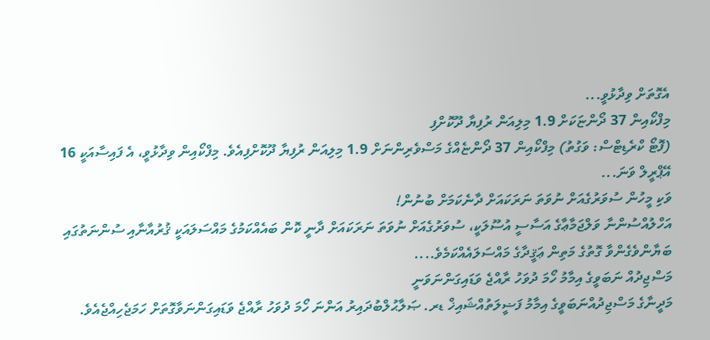އެގޮތަށް ވިދާޅުވީ...
މިފްކޯއިން 37 ދޯންޏަކަށް 1.9 މިލިއަން ރުފިޔާ ދޫކޮށްފި
(ފޮޓޯ ކްރެޑިޓްސް: ވަގުތު) މިފްކޯއިން 37 ދޯންޏެއްގެ މަސްވެރިންނަށް 1.9 މިލިއަން ރުފިޔާ ދޫކޮށްފިއެވެ. މިފްކޯއިން ވިދާޅުވީ، އެ ފައިސާއަކީ 16 އޭޕްރީލް ވަނަ...
ވަކި މީހުން ސުވަރުގެއަށް ނުވަތަ ނަރަކައަށް ދާނެކަމަށް ބުނުން!
އަހްލުއްސުންނާ ވަލްޖަމާޢާގެ އަސާސީ އުސޫލަކީ، ސުވަރުގެއަށް ނުވަތަ ނަރަކައަށް ދާނީ ކޮން ބައެއްކަމުގެ މައްސަލައަކީ ޤުރުއާނާއި ސުންނަތުގައި ބަޔާންވެގެންވާ ގޮތުގެ މަތިން ޢަޤީދާގެ މައްސަލައެއްކަމެވެ....
މަސްޖިދުއް ނަބަވީގެ އިމާމު ހޯމަ ދުވަހު ރާއްޖެ ވަޑައިގަންނަވަނީ
މަދީނާގެ މަސްޖިދުއްނަބަވީގެ އިމާމު ފަޟީލަތުއްޝައިޚް ޑރ. ޞަލާޙުލްބުދައިރު އަންނަ ހޯމަ ދުވަހު ރާއްޖެ ވަޑައިގަންނަވާގޮތަށް ހަމަޖެހިއްޖެއެވެ.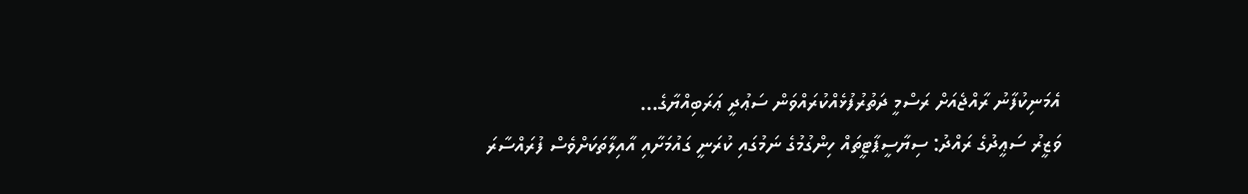އެމަނިކުފާނު ރާއްޖެއަށް ރަސްމީ ދަތުރުފުޅެއްކުރައްވަން ސަޢުދީ ޢަރަބިއްޔާގެ...
ވަޒީރު ސަޢީދުގެ ރައްދު: ސިޔާސީޕާޓީތައް ހިންގުމުގެ ނަމުގައި ކުރަނީ ގައުމަށާއި އާއިލާތަކަށްވެސް ފުރައްސާރަ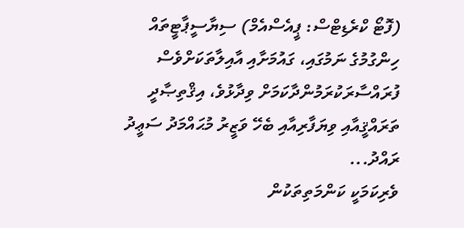(ފޮޓޯ ކްރެޑިޓްސް: ޕީއެސްއެމް) ސިޔާސީޕާޓީތައް ހިންގުމުގެ ނަމުގައި، ގައުމަށާއި އާއިލާތަކަށްވެސް ފުރައްސާރަކުރަމުންދާކަމަށް ވިދާޅުވެ، އިޤްތިޞާދީ ތަރައްޤީއާއި ވިޔަފާރިއާއި ބެހޭ ވަޒީރު މުޙައްމަދު ސަޢީދު ރައްދު...
ވެރިކަމަކީ ކަންމަތިތަކުން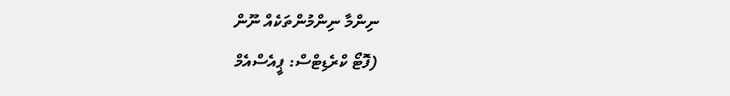ނިންމާ ނިންމުންތަކެއް ނޫން
(ފޮޓޯ ކްރެޑިޓްސް: ޕީއެސްއެމް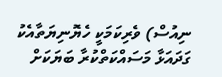ނިއުސް) ވެރިކަމަކީ ހެޔޮނިޔަތާއެކު ގަދައަޅާ މަސައްކަތްކުރާ ބަޔަކަށް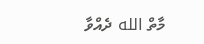މާތް الله ދެއްވާ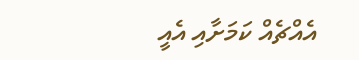އެއްޗެއް ކަމަށާއި އެއީ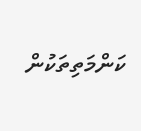ކަންމަތިތަކުން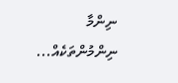ނިންމާ ނިންމުންތަކެއް...